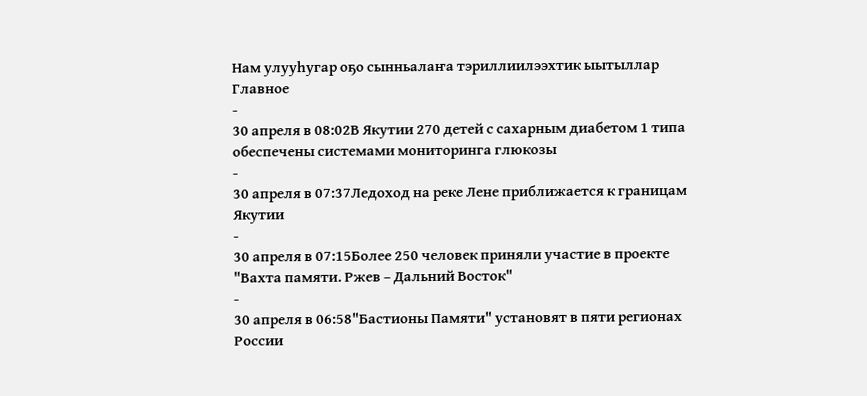Нам улууһугар оҕо сынньалаҥа тэриллиилээхтик ыытыллар
Главное
-
30 апреля в 08:02В Якутии 270 детей с сахарным диабетом 1 типа обеспечены системами мониторинга глюкозы
-
30 апреля в 07:37Ледоход на реке Лене приближается к границам Якутии
-
30 апреля в 07:15Более 250 человек приняли участие в проекте "Вахта памяти. Ржев – Дальний Восток"
-
30 апреля в 06:58"Бастионы Памяти" установят в пяти регионах России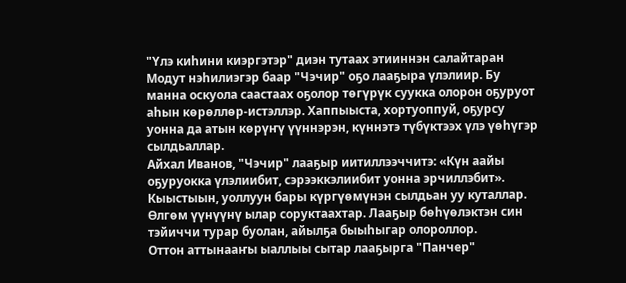"Үлэ киһини киэргэтэр" диэн тутаах этииннэн салайтаран Модут нэһилиэгэр баар "Чэчир" оҕо лааҕыра үлэлиир. Бу манна оскуола саастаах оҕолор төгүрүк суукка олорон оҕуруот аһын көрөллөр-истэллэр. Хаппыыста, хортуоппуй, оҕурсу уонна да атын көрүҥү үүннэрэн, күннэтэ түбүктээх үлэ үөһүгэр сылдьаллар.
Айхал Иванов, "Чэчир" лааҕыр иитиллээччитэ: «Күн аайы оҕуруокка үлэлиибит, сэрээккэлиибит уонна эрчиллэбит».
Кыыстыын, уоллуун бары күргүөмүнэн сылдьан уу куталлар. Өлгөм үүнүүнү ылар соруктаахтар. Лааҕыр бөһүөлэктэн син тэйиччи турар буолан, айылҕа быыһыгар олороллор.
Оттон аттынааҥы ыаллыы сытар лааҕырга "Панчер"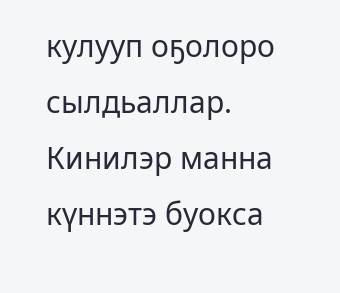кулууп оҕолоро сылдьаллар. Кинилэр манна күннэтэ буокса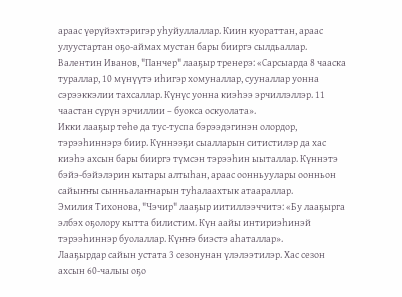араас үөрүйэхтэригэр уһуйуллаллар. Киин куораттан, араас улуустартан оҕо-аймах мустан бары бииргэ сылдьаллар.
Валентин Иванов, "Панчер" лааҕыр тренерэ: «Сарсыарда 8 чааска тураллар, 10 мүнүүтэ иһигэр хомуналлар, сууналлар уонна сэрээккэлии тахсаллар. Күнүс уонна киэһээ эрчиллэллэр. 11 чаастан сүрүн эрчиллии – буокса оскуолата».
Икки лааҕыр төһө да тус-туспа бэрээдэгинэн олордор, тэрээһиннэрэ биир. Күннээҕи сыалларын ситистилэр да хас киэһэ ахсын бары бииргэ түмсэн тэрээһин ыыталлар. Күннэтэ бэйэ-бэйэлэрин кытары алтыһан, араас оонньуулары оонньон сайыҥҥы сынньалаҥнарын туһалаахтык атаараллар.
Эмилия Тихонова, "Чэчир" лааҕыр иитиллээччитэ: «Бу лааҕырга элбэх оҕолору кытта билистим. Күн аайы интириэһинэй тэрээһиннэр буолаллар. Күҥҥэ биэстэ аһаталлар».
Лааҕырдар сайын устата 3 сезонунан үлэлээтилэр. Хас сезон ахсын 60-чалыы оҕо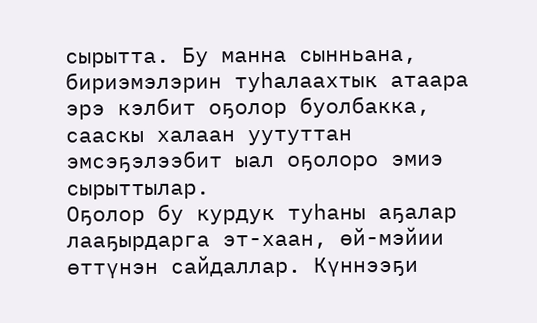сырытта. Бу манна сынньана, бириэмэлэрин туһалаахтык атаара эрэ кэлбит оҕолор буолбакка, сааскы халаан уутуттан эмсэҕэлээбит ыал оҕолоро эмиэ сырыттылар.
Оҕолор бу курдук туһаны аҕалар лааҕырдарга эт-хаан, өй-мэйии өттүнэн сайдаллар. Күннээҕи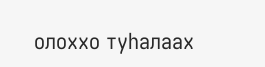олоххо туһалаах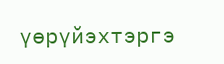үөрүйэхтэргэ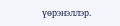үөрэнэллэр.